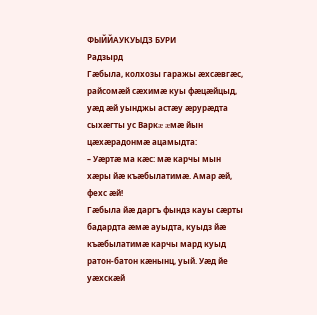ФЫЙЙАУКУЫДЗ БУРИ
Радзырд
Гæбыла, колхозы гаражы æхсæвгæс, райсомæй сæхимæ куы фæцæйцыд, уæд æй уынджы астæу æрурæдта сыхæгты ус Варкæ æмæ йын цæхæрадонмæ ацамыдта:
– Уæртæ ма кæс: мæ карчы мын хæры йæ къæбылатимæ. Амар æй, фехс æй!
Гæбыла йæ даргъ фындз кауы сæрты бадардта æмæ ауыдта, куыдз йæ къæбылатимæ карчы мард куыд ратон-батон кæнынц, уый. Уæд йе уæхскæй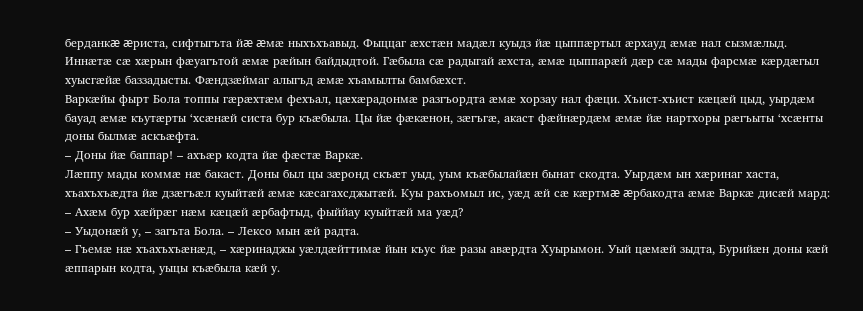берданкæ æриста, сифтыгъта йæ æмæ ныхъхъавыд. Фыццаг æхстæн мадæл куыдз йæ цыппæртыл æрхауд æмæ нал сызмæлыд. Иннæтæ сæ хæрын фæуагътой æмæ рæйын байдыдтой. Гæбыла сæ радыгай æхста, æмæ цыппарæй дæр сæ мады фарсмæ кæрдæгыл хуысгæйæ баззадысты. Фæндзæймаг алыгъд æмæ хъамылты бамбæхст.
Варкæйы фырт Бола топпы гæрæхтæм фехъал, цæхæрадонмæ разгъордта æмæ хорзау нал фæци. Хъист-хъист кæцæй цыд, уырдæм бауад æмæ къутæрты ‘хсæнæй систа бур къæбыла. Цы йæ фæкæнон, зæгъгæ, акаст фæйнæрдæм æмæ йæ нартхоры рæгъыты ‘хсæнты доны былмæ аскъæфта.
– Доны йæ баппар! – ахъæр кодта йæ фæстæ Варкæ.
Лæппу мады коммæ нæ бакаст. Доны был цы зæронд скъæт уыд, уым къæбылайæн бынат скодта. Уырдæм ын хæринаг хаста, хъахъхъæдта йæ дзæгъæл куыйтæй æмæ кæсагахсджытæй. Куы рахъомыл ис, уæд æй сæ кæртмæ æрбакодта æмæ Варкæ дисæй мард:
– Ахæм бур хæйрæг нæм кæцæй æрбафтыд, фыййау куыйтæй ма уæд?
– Уыдонæй у, – загъта Бола. – Лексо мын æй радта.
– Гъемæ нæ хъахъхъæнæд, – хæринаджы уæлдæйттимæ йын къус йæ разы авæрдта Хуырымон. Уый цæмæй зыдта, Бурийæн доны кæй æппарын кодта, уыцы къæбыла кæй у.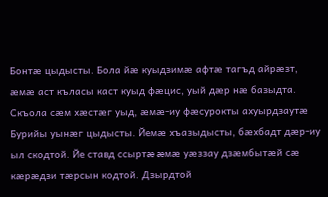Бонтæ цыдысты. Бола йæ куыдзимæ афтæ тагъд айрæзт, æмæ аст къласы каст куыд фæцис, уый дæр нæ базыдта. Скъола сæм хæстæг уыд, æмæ-иу фæсурокты ахуырдзаутæ Бурийы уынæг цыдысты. Йемæ хъазыдысты, бæхбадт дæр-иу ыл скодтой. Йе ставд ссыртæ æмæ уæззау дзæмбытæй сæ кæрæдзи тæрсын кодтой. Дзырдтой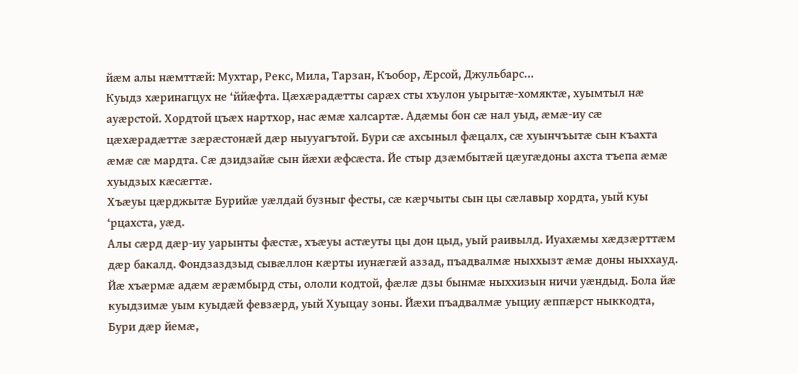йæм алы нæмттæй: Мухтар, Рекс, Мила, Тарзан, Къобор, Æрсой, Джульбарс…
Куыдз хæринагцух не ‘ййæфта. Цæхæрадæтты сарæх сты хъулон уырытæ-хомяктæ, хуымтыл нæ ауæрстой. Хордтой цъæх нартхор, нас æмæ халсартæ. Адæмы бон сæ нал уыд, æмæ-иу сæ цæхæрадæттæ зæрæстонæй дæр ныууагътой. Бури сæ ахсыныл фæцалх, сæ хуынчъытæ сын къахта æмæ сæ мардта. Сæ дзидзайæ сын йæхи æфсæста. Йе стыр дзæмбытæй цæугæдоны ахста тъепа æмæ хуыдзых кæсæгтæ.
Хъæуы цæрджытæ Бурийæ уæлдай бузныг фесты, сæ кæрчыты сын цы сæлавыр хордта, уый куы ‘рцахста, уæд.
Алы сæрд дæр-иу уарынты фæстæ, хъæуы астæуты цы дон цыд, уый раивылд. Иуахæмы хæдзæрттæм дæр бакалд. Фондзаздзыд сывæллон кæрты иунæгæй аззад, пъадвалмæ ныххызт æмæ доны ныххауд. Йæ хъæрмæ адæм æрæмбырд сты, ололи кодтой, фæлæ дзы бынмæ ныххизын ничи уæндыд. Бола йæ куыдзимæ уым куыдæй февзæрд, уый Хуыцау зоны. Йæхи пъадвалмæ уыциу æппæрст ныккодта, Бури дæр йемæ,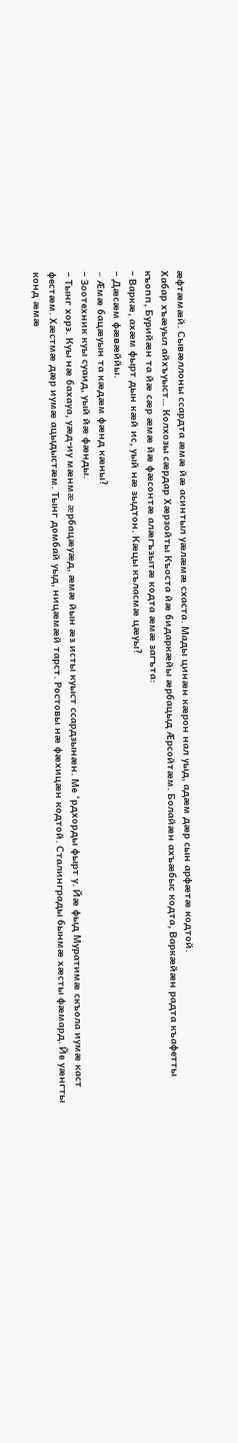æфтæмæй. Сывæллоны ссардта æмæ йæ асинтыл уæлæмæ схаста. Мады цинæн кæрон нал уыд, адæм дæр сын арфæтæ кодтой.
Хабар хъæуыл айхъуыст… Колхозы сæрдар Хæрзойты Къоста йæ бидаркæйы æрбацыд Æрсойтæм. Болайæн ахъæбыс кодта, Варкæйæн радта къафетты къопп, Бурийæн та йæ сæр æмæ йæ фæсонтæ алæгъзытæ кодта æмæ загъта:
– Варкæ, ахæм фырт дын кæй ис, уый нæ зыдтон. Кæцы къласмæ цæуы?
– Дæсæм фæвæййы.
– Æмæ бацæуын та кæдæм фæнд кæны?
– Зоотехник куы суаид, уый йæ фæнды.
– Тынг хорз. Куы нæ бахауа, уæд-иу мæнмæ æрбацæуæд, æмæ йын æз исты куыст ссардзынæн. Ме ‘рдхорды фырт у. Йæ фыд Муратимæ скъола иумæ каст фестæм. Хæстмæ дæр иумæ ацыдыстæм. Тынг домбай уыд, ницæмæй тарст. Ростовы нæ фæхицæн кодтой. Сталинграды бынмæ хæсты фæмард. Йе уæнгты конд æмæ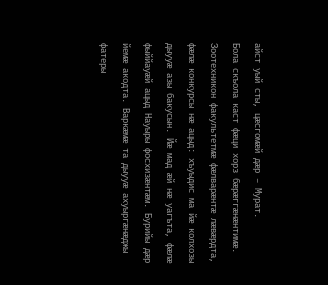айст уый сты, цæсгомæй дæр – Мурат.
Бола скъола каст фæци хорз бæрæггæнæнтимæ. Зоотехникон факультетмæ фæлварæнтæ лæвæрдта, фæлæ конкурсы нæ ацыд: хъуыдис ма йæ колхозы дыууæ азы бакусын. Йæ мад æй нæ уагъта, фæлæ фыййауæй ацыд Науыры фосхизæнтæм. Бурийы дæр йемæ акодта. Варкæмæ та дыууæ ахуыргæнæджы фатеры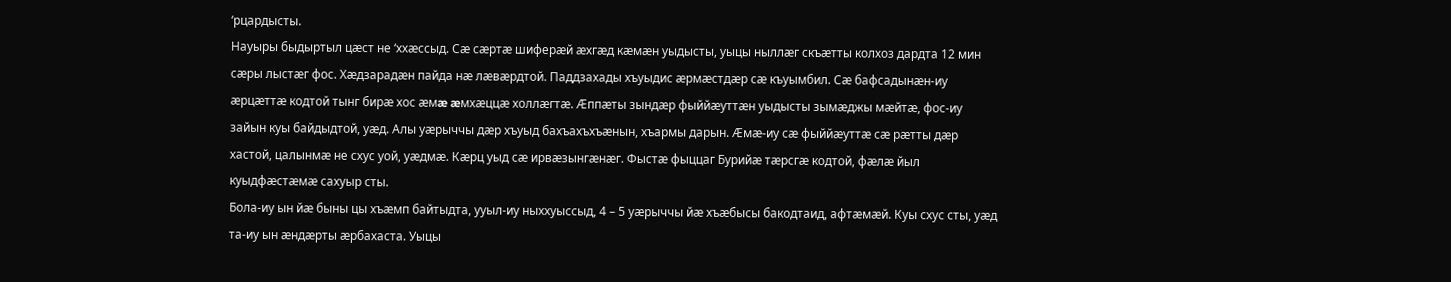‘рцардысты.
Науыры быдыртыл цæст не ‘ххæссыд. Сæ сæртæ шиферæй æхгæд кæмæн уыдысты, уыцы ныллæг скъæтты колхоз дардта 12 мин сæры лыстæг фос. Хæдзарадæн пайда нæ лæвæрдтой. Паддзахады хъуыдис æрмæстдæр сæ къуымбил. Сæ бафсадынæн-иу æрцæттæ кодтой тынг бирæ хос æмæ æмхæццæ холлæгтæ. Æппæты зындæр фыййæуттæн уыдысты зымæджы мæйтæ, фос-иу зайын куы байдыдтой, уæд. Алы уæрыччы дæр хъуыд бахъахъхъæнын, хъармы дарын. Æмæ-иу сæ фыййæуттæ сæ рæтты дæр хастой, цалынмæ не схус уой, уæдмæ. Кæрц уыд сæ ирвæзынгæнæг. Фыстæ фыццаг Бурийæ тæрсгæ кодтой, фæлæ йыл куыдфæстæмæ сахуыр сты.
Бола-иу ын йæ быны цы хъæмп байтыдта, ууыл-иу ныххуыссыд, 4 – 5 уæрыччы йæ хъæбысы бакодтаид, афтæмæй. Куы схус сты, уæд та-иу ын æндæрты æрбахаста. Уыцы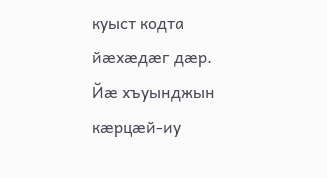куыст кодта йæхæдæг дæр. Йæ хъуынджын кæрцæй-иу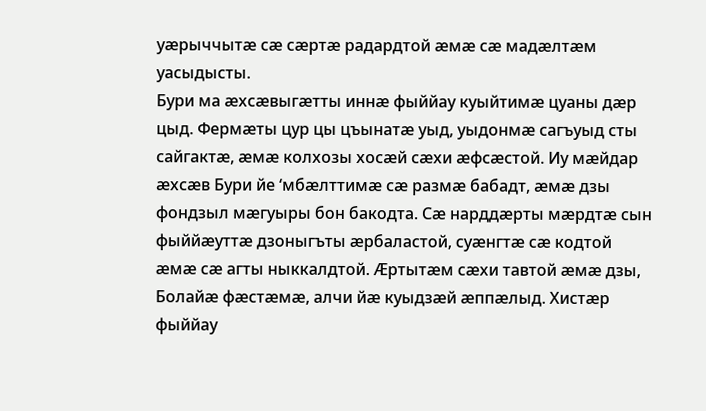уæрыччытæ сæ сæртæ радардтой æмæ сæ мадæлтæм уасыдысты.
Бури ма æхсæвыгæтты иннæ фыййау куыйтимæ цуаны дæр цыд. Фермæты цур цы цъынатæ уыд, уыдонмæ сагъуыд сты сайгактæ, æмæ колхозы хосæй сæхи æфсæстой. Иу мæйдар æхсæв Бури йе ‘мбæлттимæ сæ размæ бабадт, æмæ дзы фондзыл мæгуыры бон бакодта. Сæ нарддæрты мæрдтæ сын фыййæуттæ дзоныгъты æрбаластой, суæнгтæ сæ кодтой æмæ сæ агты ныккалдтой. Æртытæм сæхи тавтой æмæ дзы, Болайæ фæстæмæ, алчи йæ куыдзæй æппæлыд. Хистæр фыййау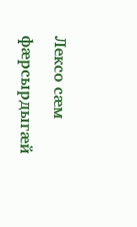Лексо сæм фæрсырдыгæй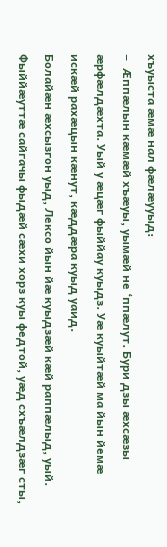хъуыста æмæ нал фæлæууыд:
– Æппæлын кæмæй хъæуы, уымæй не ‘ппæлут. Бури дзы æхсæзы æрфæлдæхта. Уый у æцæг фыййау куыдз. Уæ куыйтæй ма йын йемæ искæй рахæцын кæнут, кæддæра куыд уаид.
Болайæн æхсызгон уыд, Лексо йын йæ куыдзæй кæй раппæлыд, уый. Фыййæуттæ сайгачы фыдæй сæхи хорз куы федтой, уæд схъæлдзæг сты,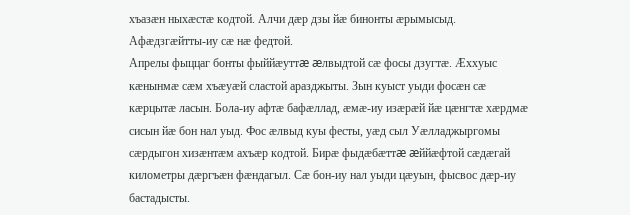хъазæн ныхæстæ кодтой. Алчи дæр дзы йæ бинонты æрымысыд. Афæдзгæйтты-иу сæ нæ федтой.
Апрелы фыццаг бонты фыййæуттæ æлвыдтой сæ фосы дзугтæ. Æххуыс кæнынмæ сæм хъæуæй сластой аразджыты. Зын куыст уыди фосæн сæ кæрцытæ ласын. Бола-иу афтæ бафæллад, æмæ-иу изæрæй йæ цæнгтæ хæрдмæ сисын йæ бон нал уыд. Фос æлвыд куы фесты, уæд сыл Уæлладжыргомы сæрдыгон хизæнтæм ахъæр кодтой. Бирæ фыдæбæттæ æййæфтой сæдæгай километры дæргъæн фæндагыл. Сæ бон-иу нал уыди цæуын, фысвос дæр-иу бастадысты.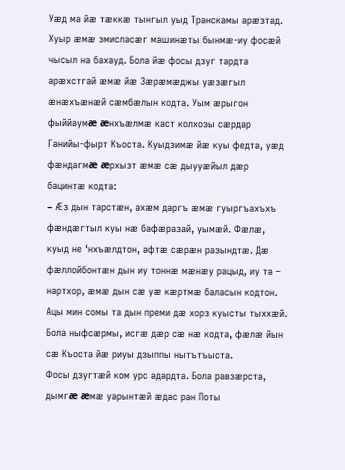Уæд ма йæ тæккæ тынгыл уыд Транскамы арæзтад. Хуыр æмæ змисласæг машинæты бынмæ-иу фосæй чысыл на бахауд. Бола йæ фосы дзуг тардта арæхстгай æмæ йæ Зæрæмæджы уæзæгыл æнæхъæнæй сæмбæлын кодта. Уым æрыгон фыййаумæ æнхъæлмæ каст колхозы сæрдар Ганийы-фырт Къоста. Куыдзимæ йæ куы федта, уæд фæндагмæ æрхызт æмæ сæ дыууæйыл дæр бацинтæ кодта:
– Æз дын тарстæн, ахæм даргъ æмæ гуыргъахъхъ фæндæгтыл куы нæ бафæразай, уымæй. Фæлæ, куыд не ‘нхъæлдтон, афтæ сæрæн разындтæ. Дæ фæллойбонтæн дын иу тоннæ мæнæу рацыд, иу та – нартхор, æмæ дын сæ уæ кæртмæ баласын кодтон. Ацы мин сомы та дын преми дæ хорз куысты тыххæй.
Бола ныфсæрмы, исгæ дæр сæ нæ кодта, фæлæ йын сæ Къоста йæ риуы дзыппы нытътъыста.
Фосы дзугтæй ком урс адардта. Бола равзæрста, дымгæ æмæ уарынтæй æдас ран Поты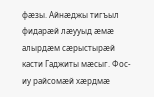фæзы. Айнæджы тигъыл фидарæй лæууыд æмæ алырдæм сæрыстырæй касти Гаджиты мæсыг. Фос-иу райсомæй хæрдмæ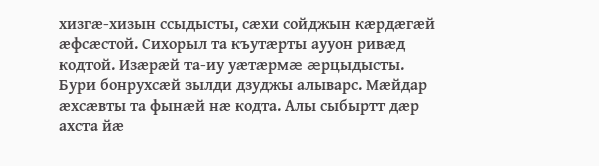хизгæ-хизын ссыдысты, сæхи сойджын кæрдæгæй æфсæстой. Сихорыл та къутæрты аууон ривæд кодтой. Изæрæй та-иу уæтæрмæ æрцыдысты. Бури бонрухсæй зылди дзуджы алыварс. Мæйдар æхсæвты та фынæй нæ кодта. Алы сыбыртт дæр ахста йæ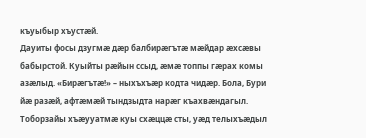къуыбыр хъустæй.
Дауиты фосы дзугмæ дæр балбирæгътæ мæйдар æхсæвы бабырстой. Куыйты рæйын ссыд, æмæ топпы гæрах комы азæлыд. «Бирæгътæ!» – ныхъхъæр кодта чидæр. Бола, Бури йæ разæй, афтæмæй тындзыдта нарæг къахвæндагыл. Тоборзайы хъæууатмæ куы схæццæ сты, уæд телыхъæдыл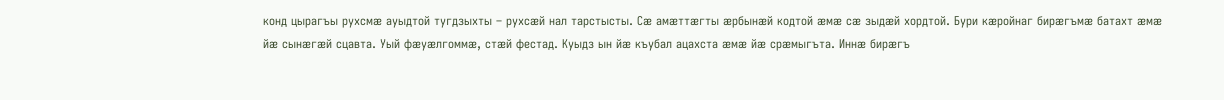конд цырагъы рухсмæ ауыдтой тугдзыхты – рухсæй нал тарстысты. Сæ амæттæгты æрбынæй кодтой æмæ сæ зыдæй хордтой. Бури кæройнаг бирæгъмæ батахт æмæ йæ сынæгæй сцавта. Уый фæуæлгоммæ, стæй фестад. Куыдз ын йæ къубал ацахста æмæ йæ срæмыгъта. Иннæ бирæгъ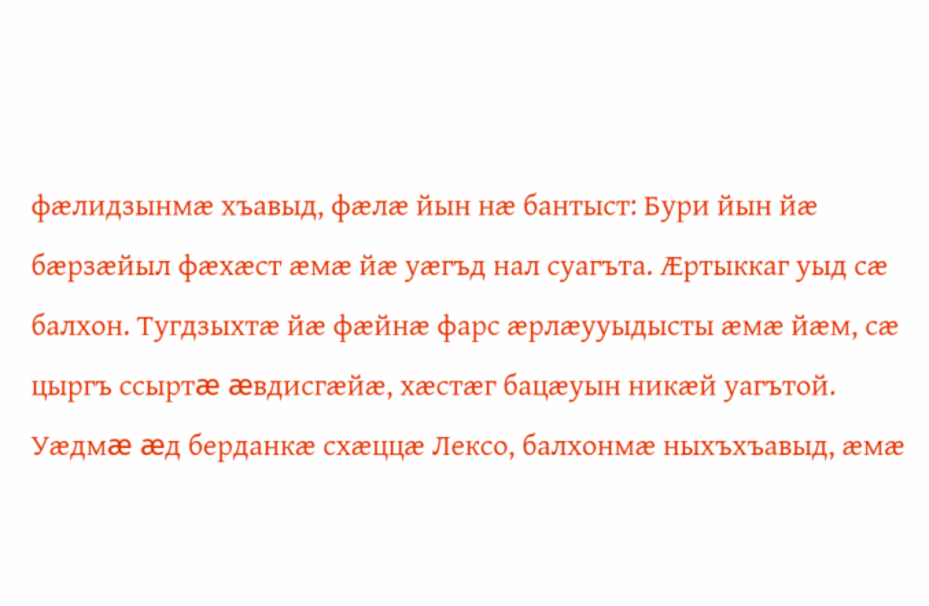фæлидзынмæ хъавыд, фæлæ йын нæ бантыст: Бури йын йæ бæрзæйыл фæхæст æмæ йæ уæгъд нал суагъта. Æртыккаг уыд сæ балхон. Тугдзыхтæ йæ фæйнæ фарс æрлæууыдысты æмæ йæм, сæ цыргъ ссыртæ æвдисгæйæ, хæстæг бацæуын никæй уагътой. Уæдмæ æд берданкæ схæццæ Лексо, балхонмæ ныхъхъавыд, æмæ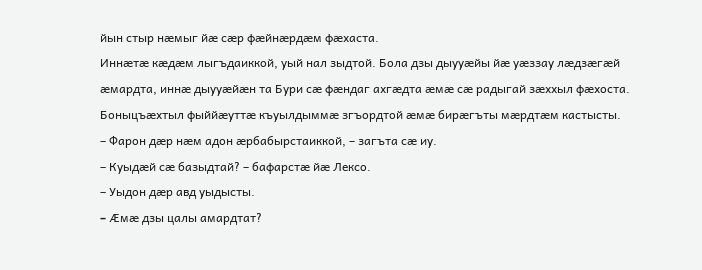йын стыр нæмыг йæ сæр фæйнæрдæм фæхаста.
Иннæтæ кæдæм лыгъдаиккой, уый нал зыдтой. Бола дзы дыууæйы йæ уæззау лæдзæгæй æмардта, иннæ дыууæйæн та Бури сæ фæндаг ахгæдта æмæ сæ радыгай зæххыл фæхоста. Боныцъæхтыл фыййæуттæ къуылдыммæ згъордтой æмæ бирæгъты мæрдтæм кастысты.
– Фарон дæр нæм адон æрбабырстаиккой, – загъта сæ иу.
– Куыдæй сæ базыдтай? – бафарстæ йæ Лексо.
– Уыдон дæр авд уыдысты.
– Æмæ дзы цалы амардтат?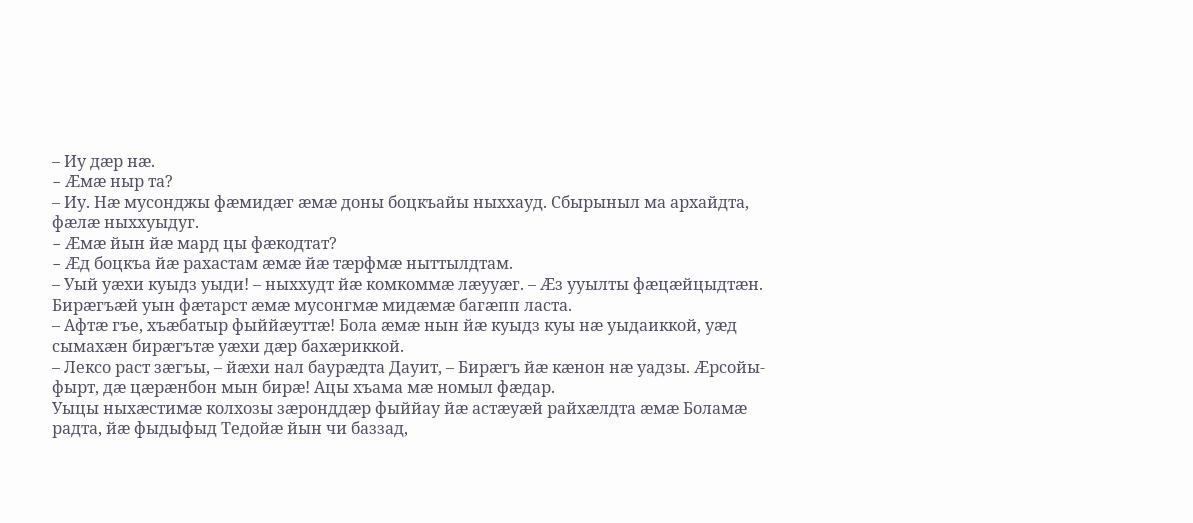– Иу дæр нæ.
– Æмæ ныр та?
– Иу. Нæ мусонджы фæмидæг æмæ доны боцкъайы ныххауд. Сбырыныл ма архайдта, фæлæ ныххуыдуг.
– Æмæ йын йæ мард цы фæкодтат?
– Æд боцкъа йæ рахастам æмæ йæ тæрфмæ ныттылдтам.
– Уый уæхи куыдз уыди! – ныххудт йæ комкоммæ лæууæг. – Æз ууылты фæцæйцыдтæн. Бирæгъæй уын фæтарст æмæ мусонгмæ мидæмæ багæпп ласта.
– Афтæ гъе, хъæбатыр фыййæуттæ! Бола æмæ нын йæ куыдз куы нæ уыдаиккой, уæд сымахæн бирæгътæ уæхи дæр бахæриккой.
– Лексо раст зæгъы, – йæхи нал баурæдта Дауит, – Бирæгъ йæ кæнон нæ уадзы. Æрсойы-фырт, дæ цæрæнбон мын бирæ! Ацы хъама мæ номыл фæдар.
Уыцы ныхæстимæ колхозы зæронддæр фыййау йæ астæуæй райхæлдта æмæ Боламæ радта, йæ фыдыфыд Тедойæ йын чи баззад,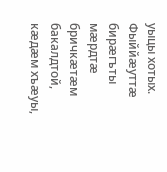уыцы хотых.
Фыййæуттæ бирæгъты мæрдтæ бричкæтæм бакалдтой, кæдæм хъæуы,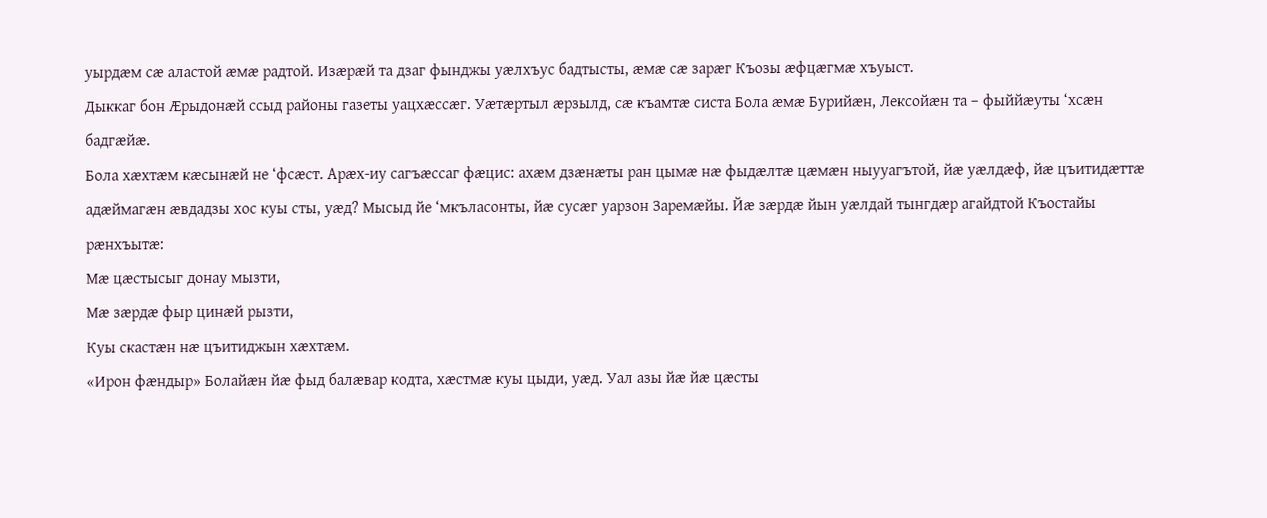уырдæм сæ аластой æмæ радтой. Изæрæй та дзаг фынджы уæлхъус бадтысты, æмæ сæ зарæг Къозы æфцæгмæ хъуыст.
Дыккаг бон Æрыдонæй ссыд районы газеты уацхæссæг. Уæтæртыл æрзылд, сæ къамтæ систа Бола æмæ Бурийæн, Лексойæн та – фыййæуты ‘хсæн бадгæйæ.
Бола хæхтæм кæсынæй не ‘фсæст. Арæх-иу сагъæссаг фæцис: ахæм дзæнæты ран цымæ нæ фыдæлтæ цæмæн ныууагътой, йæ уæлдæф, йæ цъитидæттæ адæймагæн æвдадзы хос куы сты, уæд? Мысыд йе ‘мкъласонты, йæ сусæг уарзон Заремæйы. Йæ зæрдæ йын уæлдай тынгдæр агайдтой Къостайы рæнхъытæ:
Мæ цæстысыг донау мызти,
Мæ зæрдæ фыр цинæй рызти,
Куы скастæн нæ цъитиджын хæхтæм.
«Ирон фæндыр» Болайæн йæ фыд балæвар кодта, хæстмæ куы цыди, уæд. Уал азы йæ йæ цæсты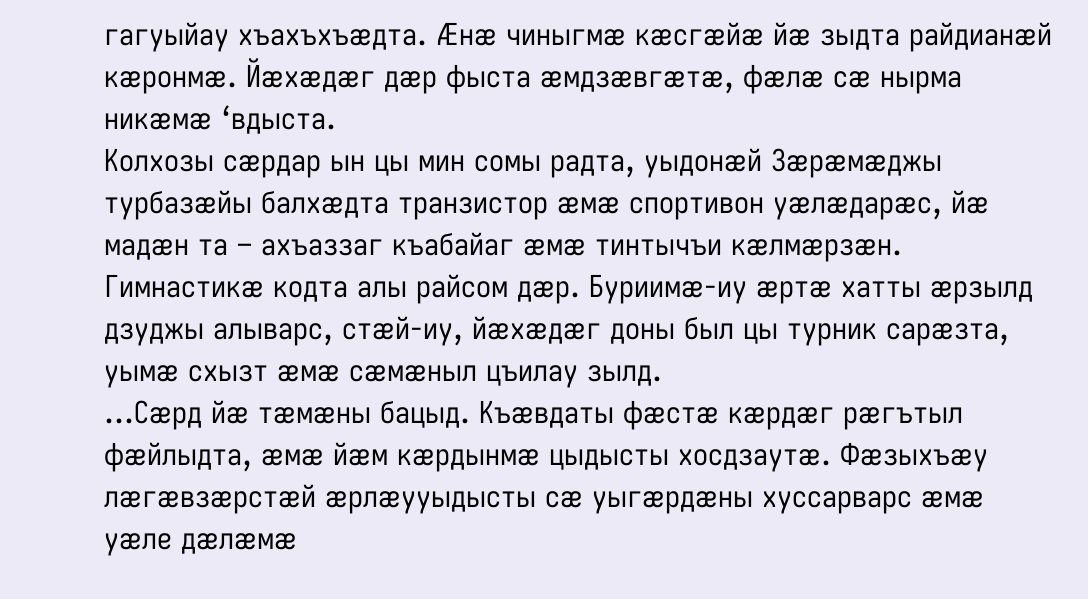гагуыйау хъахъхъæдта. Æнæ чиныгмæ кæсгæйæ йæ зыдта райдианæй кæронмæ. Йæхæдæг дæр фыста æмдзæвгæтæ, фæлæ сæ нырма никæмæ ‘вдыста.
Колхозы сæрдар ын цы мин сомы радта, уыдонæй Зæрæмæджы турбазæйы балхæдта транзистор æмæ спортивон уæлæдарæс, йæ мадæн та – ахъаззаг къабайаг æмæ тинтычъи кæлмæрзæн. Гимнастикæ кодта алы райсом дæр. Буриимæ-иу æртæ хатты æрзылд дзуджы алыварс, стæй-иу, йæхæдæг доны был цы турник сарæзта, уымæ схызт æмæ сæмæныл цъилау зылд.
…Сæрд йæ тæмæны бацыд. Къæвдаты фæстæ кæрдæг рæгътыл фæйлыдта, æмæ йæм кæрдынмæ цыдысты хосдзаутæ. Фæзыхъæу лæгæвзæрстæй æрлæууыдысты сæ уыгæрдæны хуссарварс æмæ уæле дæлæмæ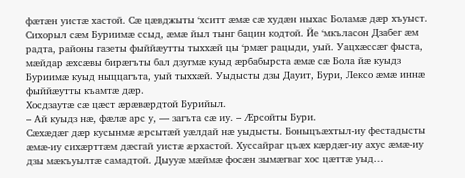фæтæн уистæ хастой. Сæ цæвджыты ‘хситт æмæ сæ худæн ныхас Боламæ дæр хъуыст. Сихорыл сæм Буриимæ ссыд, æмæ йыл тынг бацин кодтой. Йе ‘мкъласон Дзабег æм радта, районы газеты фыййæутты тыххæй цы ‘рмæг рацыди, уый. Уацхæссæг фыста, мæйдар æхсæвы бирæгъты бал дзугмæ куыд æрбабырста æмæ сæ Бола йæ куыдз Буриимæ куыд ныццагъта, уый тыххæй. Уыдысты дзы Дауит, Бури, Лексо æмæ иннæ фыййæутты къамтæ дæр.
Хосдзаутæ сæ цæст æрæвæрдтой Бурийыл.
– Ай куыдз нæ, фæлæ арс у, — загъта сæ иу. – Æрсойты Бури.
Сæхæдæг дæр кусынмæ æрсытæй уæлдай нæ уыдысты. Боныцъæхтыл-иу фестадысты æмæ-иу сихæрттæм дæсгай уистæ æрхастой. Хуссайраг цъæх кæрдæг-иу ахус æмæ-иу дзы мæкъуылтæ самадтой. Дыууæ мæймæ фосæн зымæгваг хос цæттæ уыд…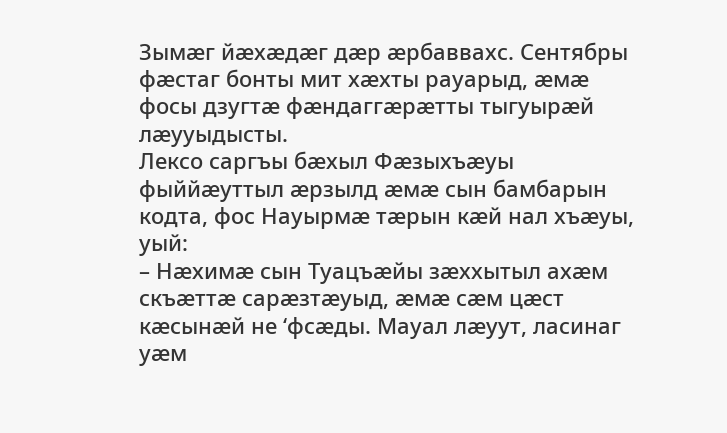Зымæг йæхæдæг дæр æрбаввахс. Сентябры фæстаг бонты мит хæхты рауарыд, æмæ фосы дзугтæ фæндаггæрæтты тыгуырæй лæууыдысты.
Лексо саргъы бæхыл Фæзыхъæуы фыййæуттыл æрзылд æмæ сын бамбарын кодта, фос Науырмæ тæрын кæй нал хъæуы, уый:
– Нæхимæ сын Туацъæйы зæххытыл ахæм скъæттæ сарæзтæуыд, æмæ сæм цæст кæсынæй не ‘фсæды. Мауал лæуут, ласинаг уæм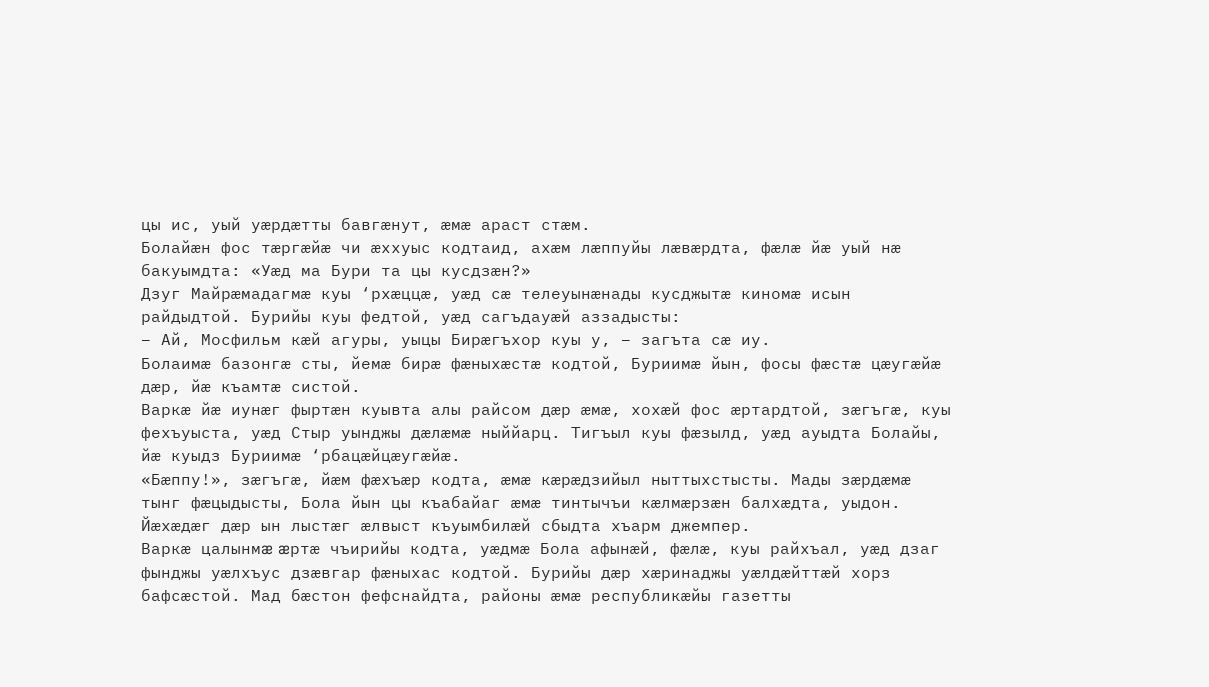цы ис, уый уæрдæтты бавгæнут, æмæ араст стæм.
Болайæн фос тæргæйæ чи æххуыс кодтаид, ахæм лæппуйы лæвæрдта, фæлæ йæ уый нæ бакуымдта: «Уæд ма Бури та цы кусдзæн?»
Дзуг Майрæмадагмæ куы ‘рхæццæ, уæд сæ телеуынæнады кусджытæ киномæ исын райдыдтой. Бурийы куы федтой, уæд сагъдауæй аззадысты:
– Ай, Мосфильм кæй агуры, уыцы Бирæгъхор куы у, – загъта сæ иу.
Болаимæ базонгæ сты, йемæ бирæ фæныхæстæ кодтой, Буриимæ йын, фосы фæстæ цæугæйæ дæр, йæ къамтæ систой.
Варкæ йæ иунæг фыртæн куывта алы райсом дæр æмæ, хохæй фос æртардтой, зæгъгæ, куы фехъуыста, уæд Стыр уынджы дæлæмæ ныййарц. Тигъыл куы фæзылд, уæд ауыдта Болайы, йæ куыдз Буриимæ ‘рбацæйцæугæйæ.
«Бæппу!», зæгъгæ, йæм фæхъæр кодта, æмæ кæрæдзийыл ныттыхстысты. Мады зæрдæмæ тынг фæцыдысты, Бола йын цы къабайаг æмæ тинтычъи кæлмæрзæн балхæдта, уыдон. Йæхæдæг дæр ын лыстæг æлвыст къуымбилæй сбыдта хъарм джемпер.
Варкæ цалынмæ æртæ чъирийы кодта, уæдмæ Бола афынæй, фæлæ, куы райхъал, уæд дзаг фынджы уæлхъус дзæвгар фæныхас кодтой. Бурийы дæр хæринаджы уæлдæйттæй хорз бафсæстой. Мад бæстон фефснайдта, районы æмæ республикæйы газетты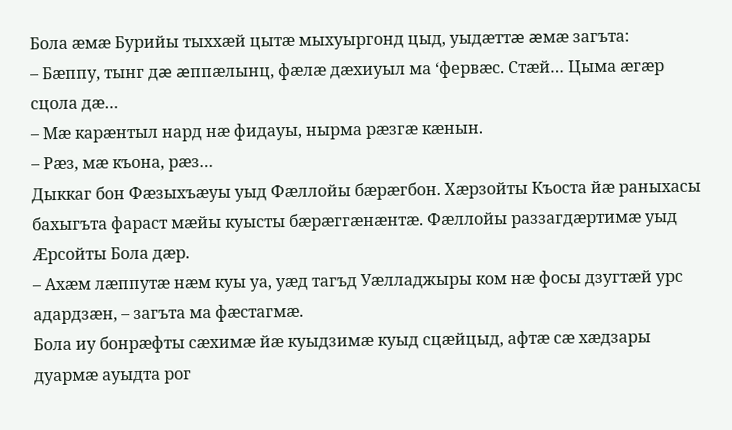Бола æмæ Бурийы тыххæй цытæ мыхуыргонд цыд, уыдæттæ æмæ загъта:
– Бæппу, тынг дæ æппæлынц, фæлæ дæхиуыл ма ‘фервæс. Стæй… Цыма æгæр сцола дæ…
– Мæ карæнтыл нард нæ фидауы, нырма рæзгæ кæнын.
– Рæз, мæ къона, рæз…
Дыккаг бон Фæзыхъæуы уыд Фæллойы бæрæгбон. Хæрзойты Къоста йæ раныхасы бахыгъта фараст мæйы куысты бæрæггæнæнтæ. Фæллойы раззагдæртимæ уыд Æрсойты Бола дæр.
– Ахæм лæппутæ нæм куы уа, уæд тагъд Уæлладжыры ком нæ фосы дзугтæй урс адардзæн, – загъта ма фæстагмæ.
Бола иу бонрæфты сæхимæ йæ куыдзимæ куыд сцæйцыд, афтæ сæ хæдзары дуармæ ауыдта рог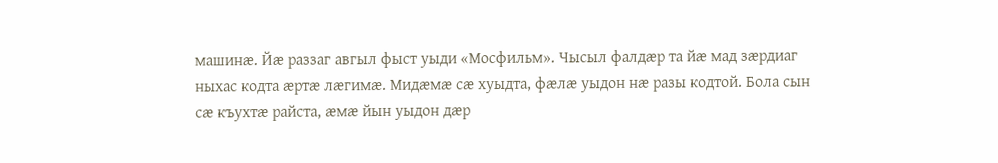машинæ. Йæ раззаг авгыл фыст уыди «Мосфильм». Чысыл фалдæр та йæ мад зæрдиаг ныхас кодта æртæ лæгимæ. Мидæмæ сæ хуыдта, фæлæ уыдон нæ разы кодтой. Бола сын сæ къухтæ райста, æмæ йын уыдон дæр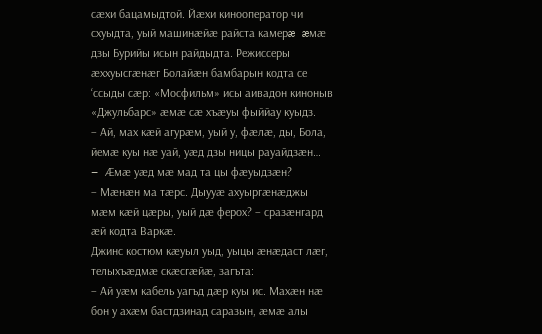сæхи бацамыдтой. Йæхи кинооператор чи схуыдта, уый машинæйæ райста камерæ æмæ дзы Бурийы исын райдыдта. Режиссеры æххуысгæнæг Болайæн бамбарын кодта се ‘ссыды сæр: «Мосфильм» исы аивадон киноныв «Джульбарс» æмæ сæ хъæуы фыййау куыдз.
– Ай, мах кæй агурæм, уый у, фæлæ, ды, Бола, йемæ куы нæ уай, уæд дзы ницы рауайдзæн…
– Æмæ уæд мæ мад та цы фæуыдзæн?
– Мæнæн ма тæрс. Дыууæ ахуыргæнæджы мæм кæй цæры, уый дæ ферох? – сразæнгард æй кодта Варкæ.
Джинс костюм кæуыл уыд, уыцы æнæдаст лæг, телыхъæдмæ скæсгæйæ, загъта:
– Ай уæм кабель уагъд дæр куы ис. Махæн нæ бон у ахæм бастдзинад саразын, æмæ алы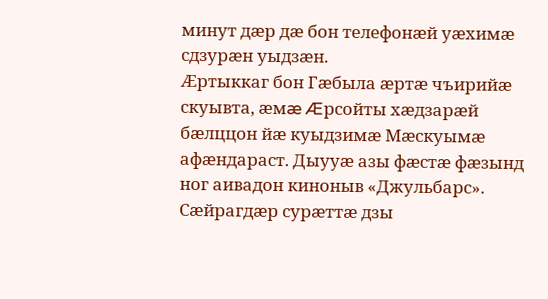минут дæр дæ бон телефонæй уæхимæ сдзурæн уыдзæн.
Æртыккаг бон Гæбыла æртæ чъирийæ скуывта, æмæ Æрсойты хæдзарæй бæлццон йæ куыдзимæ Мæскуымæ афæндараст. Дыууæ азы фæстæ фæзынд ног аивадон киноныв «Джульбарс». Сæйрагдæр сурæттæ дзы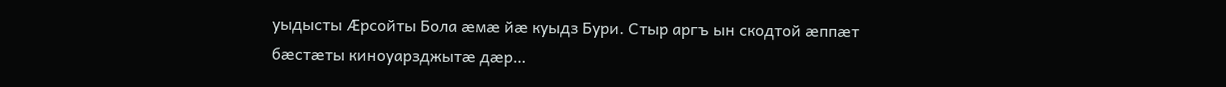уыдысты Æрсойты Бола æмæ йæ куыдз Бури. Стыр аргъ ын скодтой æппæт бæстæты киноуарзджытæ дæр…